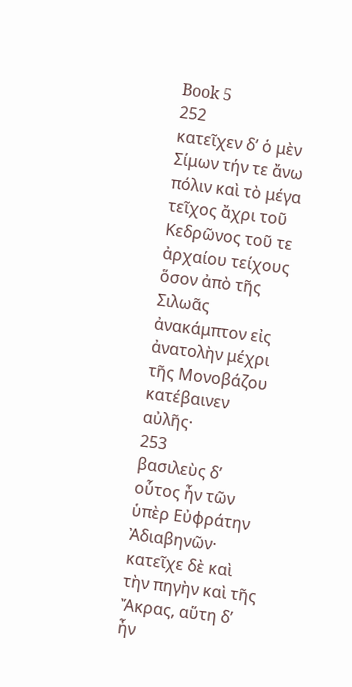Book 5
252
κατεῖχεν δʼ ὁ μὲν Σίμων τήν τε ἄνω πόλιν καὶ τὸ μέγα τεῖχος ἄχρι τοῦ Κεδρῶνος τοῦ τε ἀρχαίου τείχους ὅσον ἀπὸ τῆς Σιλωᾶς ἀνακάμπτον εἰς ἀνατολὴν μέχρι τῆς Μονοβάζου κατέβαινεν αὐλῆς·
253
βασιλεὺς δʼ οὗτος ἦν τῶν ὑπὲρ Εὐφράτην Ἀδιαβηνῶν· κατεῖχε δὲ καὶ τὴν πηγὴν καὶ τῆς Ἄκρας, αὕτη δʼ ἦν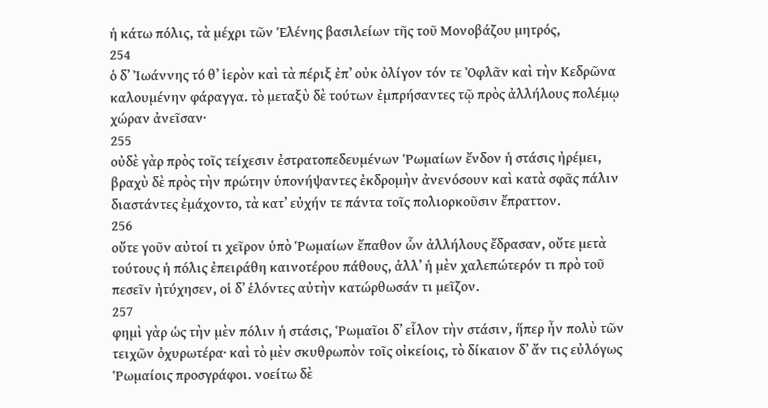ἡ κάτω πόλις, τὰ μέχρι τῶν Ἑλένης βασιλείων τῆς τοῦ Μονοβάζου μητρός,
254
ὁ δʼ Ἰωάννης τό θʼ ἱερὸν καὶ τὰ πέριξ ἐπʼ οὐκ ὀλίγον τόν τε Ὀφλᾶν καὶ τὴν Κεδρῶνα καλουμένην φάραγγα. τὸ μεταξὺ δὲ τούτων ἐμπρήσαντες τῷ πρὸς ἀλλήλους πολέμῳ χώραν ἀνεῖσαν·
255
οὐδὲ γὰρ πρὸς τοῖς τείχεσιν ἐστρατοπεδευμένων Ῥωμαίων ἔνδον ἡ στάσις ἠρέμει, βραχὺ δὲ πρὸς τὴν πρώτην ὑπονήψαντες ἐκδρομὴν ἀνενόσουν καὶ κατὰ σφᾶς πάλιν διαστάντες ἐμάχοντο, τὰ κατʼ εὐχήν τε πάντα τοῖς πολιορκοῦσιν ἔπραττον.
256
οὔτε γοῦν αὐτοί τι χεῖρον ὑπὸ Ῥωμαίων ἔπαθον ὧν ἀλλήλους ἔδρασαν, οὔτε μετὰ τούτους ἡ πόλις ἐπειράθη καινοτέρου πάθους, ἀλλʼ ἡ μὲν χαλεπώτερόν τι πρὸ τοῦ πεσεῖν ἠτύχησεν, οἱ δʼ ἑλόντες αὐτὴν κατώρθωσάν τι μεῖζον.
257
φημὶ γὰρ ὡς τὴν μὲν πόλιν ἡ στάσις, Ῥωμαῖοι δʼ εἷλον τὴν στάσιν, ἥπερ ἦν πολὺ τῶν τειχῶν ὀχυρωτέρα· καὶ τὸ μὲν σκυθρωπὸν τοῖς οἰκείοις, τὸ δίκαιον δʼ ἄν τις εὐλόγως Ῥωμαίοις προσγράφοι. νοείτω δὲ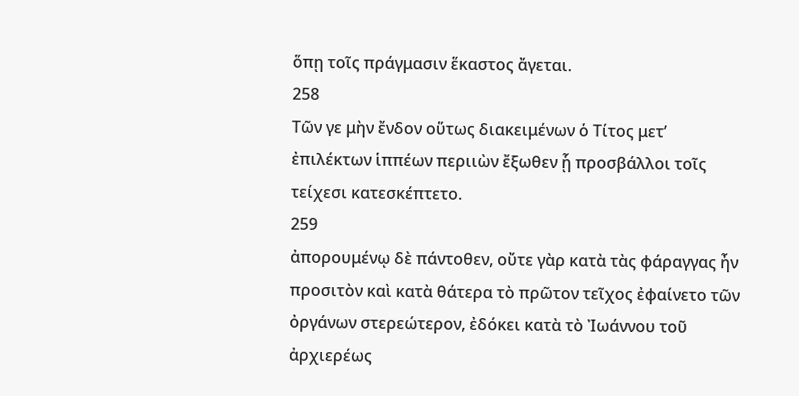ὅπῃ τοῖς πράγμασιν ἕκαστος ἄγεται.
258
Τῶν γε μὴν ἔνδον οὕτως διακειμένων ὁ Τίτος μετʼ ἐπιλέκτων ἱππέων περιιὼν ἔξωθεν ᾗ προσβάλλοι τοῖς τείχεσι κατεσκέπτετο.
259
ἀπορουμένῳ δὲ πάντοθεν, οὔτε γὰρ κατὰ τὰς φάραγγας ἦν προσιτὸν καὶ κατὰ θάτερα τὸ πρῶτον τεῖχος ἐφαίνετο τῶν ὀργάνων στερεώτερον, ἐδόκει κατὰ τὸ Ἰωάννου τοῦ ἀρχιερέως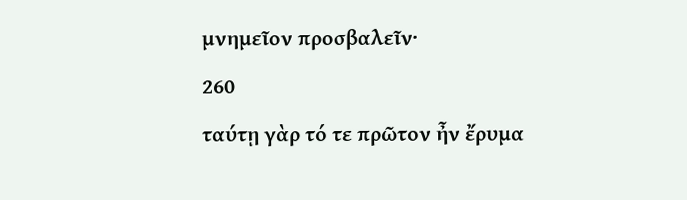μνημεῖον προσβαλεῖν·
260
ταύτῃ γὰρ τό τε πρῶτον ἦν ἔρυμα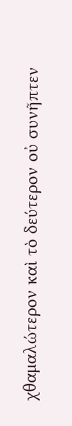χθαμαλώτερον καὶ τὸ δεύτερον οὐ συνῆπτεν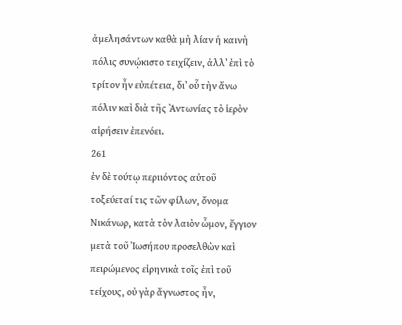ἀμελησάντων καθὰ μὴ λίαν ἡ καινὴ πόλις συνῴκιστο τειχίζειν, ἀλλʼ ἐπὶ τὸ τρίτον ἦν εὐπέτεια, διʼ οὗ τὴν ἄνω πόλιν καὶ διὰ τῆς Ἀντωνίας τὸ ἱερὸν αἱρήσειν ἐπενόει.
261
ἐν δὲ τούτῳ περιιόντος αὐτοῦ τοξεύεταί τις τῶν φίλων, ὄνομα Νικάνωρ, κατὰ τὸν λαιὸν ὦμον, ἔγγιον μετὰ τοῦ Ἰωσήπου προσελθὼν καὶ πειρώμενος εἰρηνικὰ τοῖς ἐπὶ τοῦ τείχους, οὐ γὰρ ἄγνωστος ἦν,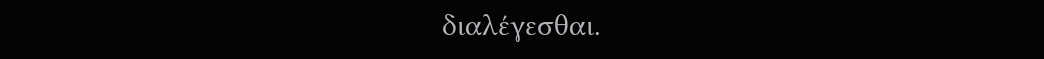διαλέγεσθαι.